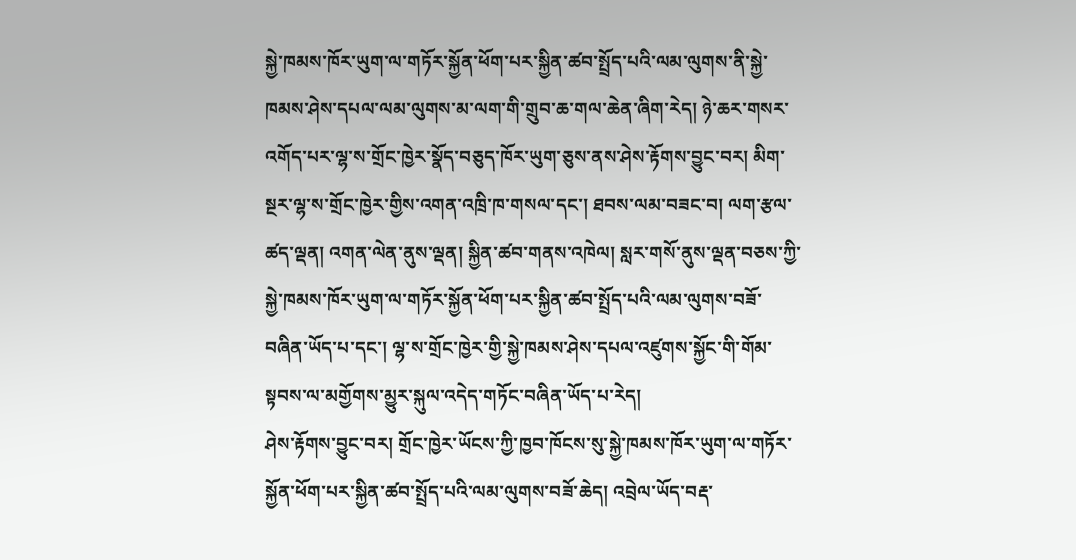སྐྱེ་ཁམས་ཁོར་ཡུག་ལ་གཏོར་སྐྱོན་ཕོག་པར་སྐྱིན་ཚབ་སྤྲོད་པའི་ལམ་ལུགས་ནི་སྐྱེ་ཁམས་ཤེས་དཔལ་ལམ་ལུགས་མ་ལག་གི་གྲུབ་ཆ་གལ་ཆེན་ཞིག་རེད། ཉེ་ཆར་གསར་འགོད་པར་ལྷ་ས་གྲོང་ཁྱེར་སྣོད་བཅུད་ཁོར་ཡུག་ཅུས་ནས་ཤེས་རྟོགས་བྱུང་བར། མིག་སྔར་ལྷ་ས་གྲོང་ཁྱེར་གྱིས་འགན་འཁྲི་ཁ་གསལ་དང་། ཐབས་ལམ་བཟང་བ། ལག་རྩལ་ཚད་ལྡན། འགན་ལེན་ནུས་ལྡན། སྐྱིན་ཚབ་གནས་འཁེལ། སླར་གསོ་ནུས་ལྡན་བཅས་ཀྱི་སྐྱེ་ཁམས་ཁོར་ཡུག་ལ་གཏོར་སྐྱོན་ཕོག་པར་སྐྱིན་ཚབ་སྤྲོད་པའི་ལམ་ལུགས་བཟོ་བཞིན་ཡོད་པ་དང་། ལྷ་ས་གྲོང་ཁྱེར་གྱི་སྐྱེ་ཁམས་ཤེས་དཔལ་འཛུགས་སྐྱོང་གི་གོམ་སྟབས་ལ་མགྱོགས་མྱུར་སྐུལ་འདེད་གཏོང་བཞིན་ཡོད་པ་རེད།
ཤེས་རྟོགས་བྱུང་བར། གྲོང་ཁྱེར་ཡོངས་ཀྱི་ཁྱབ་ཁོངས་སུ་སྐྱེ་ཁམས་ཁོར་ཡུག་ལ་གཏོར་སྐྱོན་ཕོག་པར་སྐྱིན་ཚབ་སྤྲོད་པའི་ལམ་ལུགས་བཟོ་ཆེད། འབྲེལ་ཡོད་བརྡ་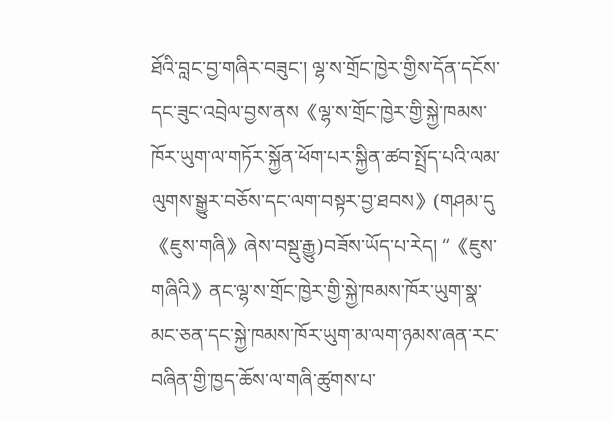ཐོའི་བླང་བྱ་གཞིར་བཟུང་། ལྷ་ས་གྲོང་ཁྱེར་གྱིས་དོན་དངོས་དང་ཟུང་འབྲེལ་བྱས་ནས《ལྷ་ས་གྲོང་ཁྱེར་གྱི་སྐྱེ་ཁམས་ཁོར་ཡུག་ལ་གཏོར་སྐྱོན་ཕོག་པར་སྐྱིན་ཚབ་སྤྲོད་པའི་ལམ་ལུགས་སྒྱུར་བཅོས་དང་ལག་བསྟར་བྱ་ཐབས》(གཤམ་དུ《ཇུས་གཞི》ཞེས་བསྡུ་རྒྱུ)བཟོས་ཡོད་པ་རེད། “《ཇུས་གཞིའི》ནང་ལྷ་ས་གྲོང་ཁྱེར་གྱི་སྐྱེ་ཁམས་ཁོར་ཡུག་སྣ་མང་ཅན་དང་སྐྱེ་ཁམས་ཁོར་ཡུག་མ་ལག་ཉམས་ཞན་རང་བཞིན་གྱི་ཁྱད་ཆོས་ལ་གཞི་ཚུགས་པ་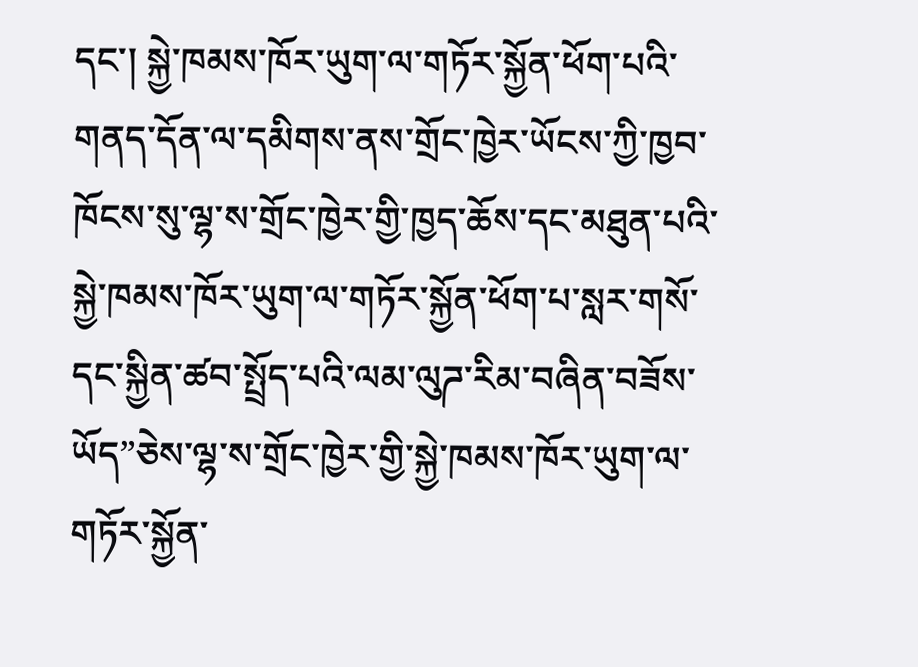དང་། སྐྱེ་ཁམས་ཁོར་ཡུག་ལ་གཏོར་སྐྱོན་ཕོག་པའི་གནད་དོན་ལ་དམིགས་ནས་གྲོང་ཁྱེར་ཡོངས་ཀྱི་ཁྱབ་ཁོངས་སུ་ལྷ་ས་གྲོང་ཁྱེར་གྱི་ཁྱད་ཆོས་དང་མཐུན་པའི་སྐྱེ་ཁམས་ཁོར་ཡུག་ལ་གཏོར་སྐྱོན་ཕོག་པ་སླར་གསོ་དང་སྐྱིན་ཚབ་སྤྲོད་པའི་ལམ་ལུཌ་རིམ་བཞིན་བཟོས་ཡོད”ཅེས་ལྷ་ས་གྲོང་ཁྱེར་གྱི་སྐྱེ་ཁམས་ཁོར་ཡུག་ལ་གཏོར་སྐྱོན་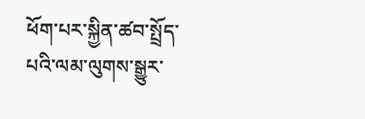ཕོག་པར་སྐྱིན་ཚབ་སྤྲོད་པའི་ལམ་ལུགས་སྒྱུར་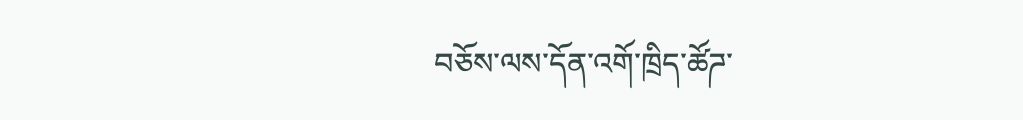བཅོས་ལས་དོན་འགོ་ཁྲིད་ཚོཌ་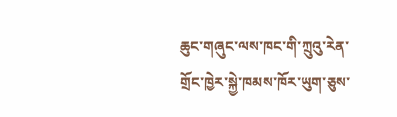ཆུང་གཞུང་ལས་ཁང་གི་ཀྲུའུ་རེན་གྲོང་ཁྱེར་སྐྱེ་ཁམས་ཁོར་ཡུག་ཅུས་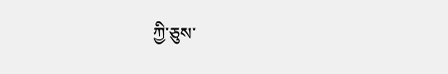ཀྱི་ཅུས་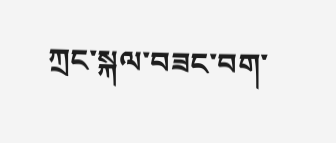ཀྲང་སྐལ་བཟང་བག་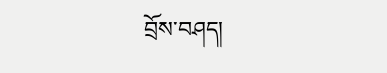བྲོས་བཤད།